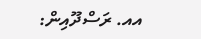އއ. ރަސްދޫއިން: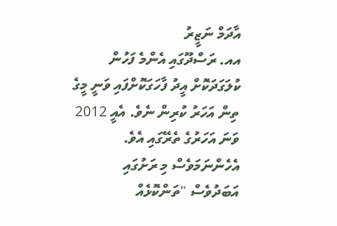އާދަމް ނަޒީރު
އއ. ރަސްދޫގައި އެންމެ ފަހުން ކުލަގަދަކޮށް އީދު ފާހަގަކޮށްފައި ވަނީ މީގެ ތިން އަހަރު ކުރިން ނެވެ. އެއީ 2012 ވަނަ އަހަރުގެ ތެރޭގައި އެވެ. އެހެންނަމަވެސް މި ރަށުގައި އަބަދުވެސް "ތަންކޮޅެއް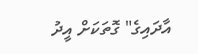އާދައިގެ" ގޮތަކަށް އީދު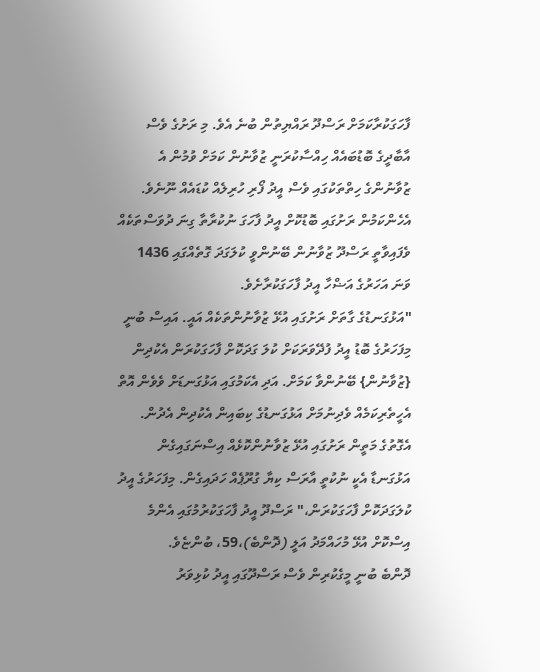ފާހަގަކުރާކަމަށް ރަސްދޫ ރައްޔިތުން ބުނެ އެވެ. މި ރަށުގެ ވެސް އާބާދީގެ ބޮޑުބައެއް ހިއްސާކުރަނީ ޒުވާނުން ކަމަށް ވުމުން އެ ޒުވާނުންގެ ހިތްތަކުގައި ވެސް އީދު ފޯރި ހުރިލެއް ކުޑައެއް ނޫނެވެ. އެހެންކަމުން ރަށުގައި ބޮޑުކޮށް އީދު ފާހަގަ ނުކުރާތާ ގިނަ ދުވަސްތަކެއް ވެފައިވާތީ ރަސްދޫ ޒުވާނުން ބޭނުންވީ ކުލަގަދަ ގޮތެއްގައި 1436 ވަނަ އަހަރުގެ އަޟްހާ އީދު ފާހަގަކުރާށެވެ.
"އަޅުގަނޑުގެ ގާތަށް ރަށުގައި އުޅޭ ޒުވާނުންތަކެއް އައީ. އައިސް ބުނީ މިފަހަރުގެ ބޮޑު އީދު ފުދޭވަރަކަށް ކުލަ ގަދަކޮށް ފާހަގަކުރަން އެކުދިން {ޒުވާނުން} ބޭނުންވާ ކަމަށް. އަދި އެކަމުގައި އަޅުގަނޑަށް ވެވެން އޮތް އެހީތެރިކަމެއް ވެދިނުމަށް އަޅުގަނޑުގެ ކިބައިން އެކުދިން އެދުން. އެގޮތުގެ މަތީން ރަށުގައި އުޅޭ ޒުވާނުންކޮޅެއް އިސްނަގައިގެން އަޅުގަނޑާ އެކީ ނުކުތީ އާރަސް ކިޔާ ގުރޫޕެއް ހަދައިގެން. މިފަހަރުގެ އީދު ކުލަގަދަކޮށް ފާހަގަކުރަން،" ރަސްދޫ އީދު ފާހަގަކުރުމުގައި އެންމެ އިސްކޮށް އުޅޭ މުހައްމަދު އަލީ (ދޮންބެ)،59، ބުންޏެވެ.
ދޮންބެ ބުނީ މީގެކުރިން ވެސް ރަސްދޫގައި އީދު ކުޅިވަރު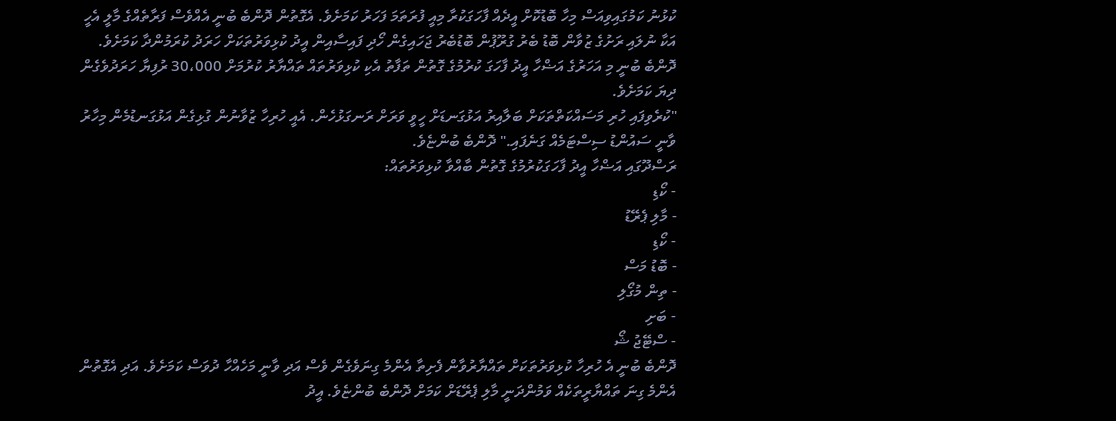ކުޅުނު ކަމުގައިވިއަސް މިހާ ބޮޑުކޮށް އީދެއް ފާހަގަކުރާ މިއީ ފުރަތަމަ ފަހަރު ކަމަށެވެ. އެގޮތުން ދޮންބެ ބުނީ އެއްވެސް ފަރާތެއްގެ މާލީ އެހީ އަކާ ނުލައި ރަށުގެ ޒުވާން ބޮޑު ބެރު ގުރޫޕުން ބޮޑުބެރު ޖަހައިގެން ހޯދި ފައިސާއިން އީދު ކުޅިވަރުތަކަށް ހަރަދު ކުރަމުންދާ ކަމަށެވެ. ދޮންބެ ބުނީ މި އަހަރުގެ އަޟްހާ އީދު ފާހަގަ ކުރުމުގެ ގޮތުން ތަފާތު އެކި ކުޅިވަރުތައް ތައްޔާރު ކުރުމަށް 30،000 ރުފިޔާ ހަރަދުވެގެން ދިޔަ ކަމަށެވެ.
"ކުރެވިފައި ހުރި މަސައްކަތްތަކަށް ބަލާއިރު އަޅުގަނޑަށް ހީވީ ވަރަށް ރަނގަޅުހެން. އެއީ ހުރިހާ ޒުވާނުން ގުޅިގެން އަޅުގަނޑުމެން މިހާރު ވާނީ ސައުންޑު ސިސްޓަމެއް ގަނެފައި." ދޮންބެ ބުންޏެވެ.
ރަސްދޫގައި އަޟްހާ އީދު ފާހަގަކުރުމުގެ ގޮތުން ބާއްވާ ކުޅިވަރުތައް:
- ކޯޑި
- މާލި ޕެރޭޑު
- ކޯޑި
- ބޮޑު މަސް
- ތިން މުގޯލި
- ބަށި
- ސްޓޭޖު ޝޯ
ދޮންބެ ބުނީ އެ ހުރިހާ ކުޅިވަރުތަކަށް ތައްޔާރުވާން ފެށިތާ އެންމެ ގިނަވެގެން ވެސް އަދި ވާނީ މަހެއްހާ ދުވަސް ކަމަށެވެ. އަދި އެގޮތުން އެންމެ ގިނަ ތައްޔާރީތަކެއް ވަމުންދަނީ މާލި ޕެރޭޑަށް ކަމަށް ދޮންބެ ބުންޏެވެ. އީދު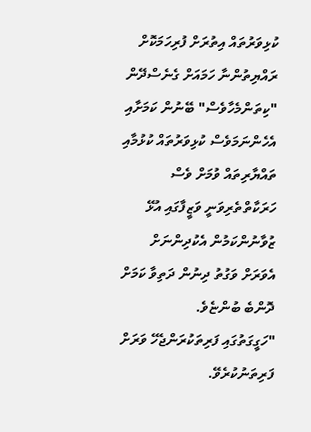ކުޅިވަރުތައް އިތުރަށް ފުރިހަމަކޮށް ރައްޔިތުންނާ ހަމައަށް ގެނެސްދޭން "ކިތަންމެހާވެސް" ބޭނުން ކަމަށާއި އެހެންނަމަވެސް ކުޅިވަރުތައް ކުޅުމާއި ތައްޔާރިތައް ވުމަށް ވެސް ހަރަކާތްތެރިވަނީ ވަޒީފާގައި އުޅޭ ޒުވާނުންކަމުން އެކުދިންނަށް އެވަރަށް ވަގުތު ދިނުން ދަތިވާ ކަމަށް ދޮންބެ ބުންޏެވެ.
"ހަގީގަތުގައި ފަރިތަކުރަންޖެހޭ ވަރަށް ފަރިތަނުކުރެވޭ.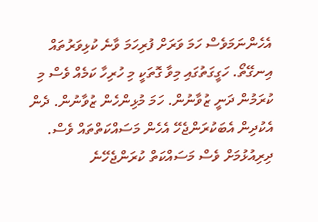އެހެންނަމަވެސް ހަމަ ވަރަށް ފުރިހަމަ ވާނެ ކުޅިވަރުތައް އިނގޭތޯ. ހަގީގަތުގައި މިވާ ގޮތަކީ މި ހުރިހާ ކަމެއް ވެސް މި ކުރަމުން ދަނީ ޒުވާނުން. ހަމަ މުޅިންހެން ޒުވާނުން. ދެން އެކުދިން އެބަކުރަންޖެހޭ އެހެން މަސައްކަތްތައް ވެސް. ދިރިއުޅުމަށް ވެސް މަސައްކަތް ކުރަންޖެހޭނެ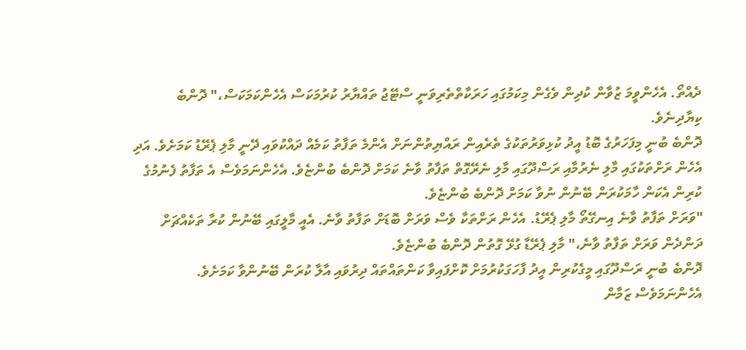ދެއްތޯ. އެހެންވީމަ ޒުވާން ކުދިން ވެގެން މިކަމުގައި ހަރަކާތްތެރިވަނީ ސްޓޭޖު ތައްޔާރު ކުރުމަކަސް އެހެންކަމަކަސް،" ދޮންބެ ކިޔާދިނެވެ.
ދޮންބެ ބުނީ މިފަހަރުގެ ބޮޑު އީދު ކުޅިވަރުތަކުގެ ތެރެއިން ރައްޔިތުންނަށް އެންމެ ތަފާތު ކަމެއް ދައްކުވައި ދޭނީ މާލި ޕެރޭޑު ކަމަށެވެ. އަދި އެހެން ރަށްތަކުގައި މާލި ނެރުމާއި ރަސްދޫގައި މާލި ނެރޭގޮތް ތަފާތު ވާނެ ކަމަށް ދޮންބެ ބުންޏެވެ. އެހެންނަމަވެސް އެ ތަފާތު ފެނުމުގެ ކުރިން އެކަން ހާމަކުރަން ބޭނުން ނުވާ ކަމަށް ދޮންބެ ބުންޏެވެ.
"ވަރަށް ތަފާތު ވާނެ އިނގޭތޯ މާލި ޕެރޭޑު. އެހެން ރަށްތަކާ ވެސް ވަރަށް ބޮޑަށް ތަފާތު ވާނެ. އެއީ މާލީގައި ބޭނުން ކުރާ ތަކެއްޗަށް ދަންދެން ވަރަށް ތަފާތު ވާނެ،" މާލި ޕެރޭޑާ ގުޅޭ ގޮތުން ދޮންބެ ބުންޏެވެ.
ދޮންބެ ބުނީ ރަސްދޫގައި މީގެކުރިން އީދު ފާހަގަކުރުމަށް ކޮށްފައިވާ ކަންތައްތައް ދިރުވައި އާލާ ކުރަން ބޭނުންވާ ކަމަށެވެ. އެހެންނަމަވެސް ޒަމާން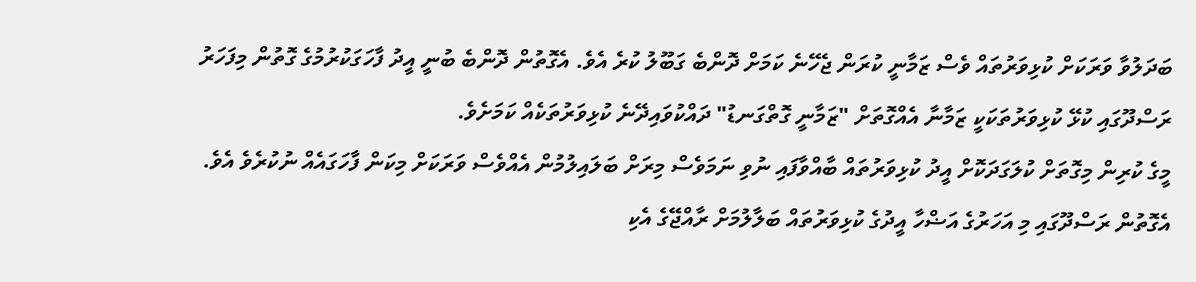ބަދަލުވާ ވަރަކަށް ކުޅިވަރުތައް ވެސް ޒަމާނީ ކުރަން ޖެހޭނެ ކަމަށް ދޮންބެ ގަބޫލު ކުރެ އެވެ. އެގޮތުން ދޮންބެ ބުނީ އީދު ފާހަގަކުރުމުގެ ގޮތުން މިފަހަރު ރަސްދޫގައި ކުޅޭ ކުޅިވަރުތަކަކީ ޒަމާނާ އެއްގޮތަށް "ޒަމާނީ ގޮތްގަނޑު" ދައްކުވައިދޭނެ ކުޅިވަރުތަކެއް ކަމަށެވެ.
މީގެ ކުރިން މިގޮތަށް ކުލަގަދަކޮށް އީދު ކުޅިވަރުތައް ބާއްވާފައި ނުވި ނަމަވެސް މިރަށް ބަލައިލުމުން އެއްވެސް ވަރަކަށް މިކަން ފާހަގައެއް ނުކުރެވެ އެވެ. އެގޮތުން ރަސްދޫގައި މި އަހަރުގެ އަޟްހާ އީދުގެ ކުޅިވަރުތައް ބަލާލުމަށް ރާއްޖޭގެ އެކި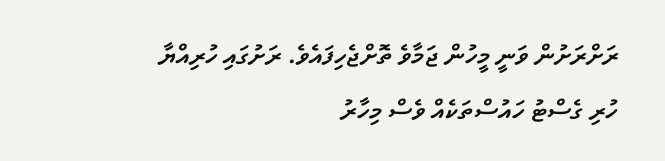ރަށްރަށުން ވަނީ މީހުން ޖަމާވެ ތޮށްޖެހިފައެވެ. ރަށުގައި ހުރިއްޔާ ހުރި ގެސްޓު ހައުސްތަކެއް ވެސް މިހާރު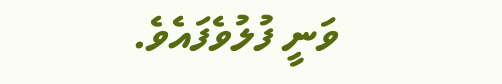ވަނީ ފުލުވެފައެވެ.